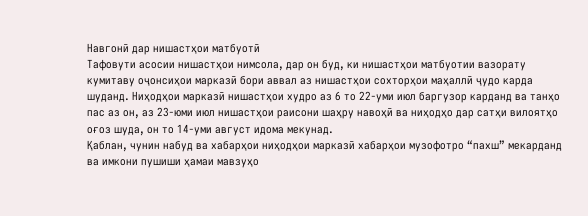Навгонӣ дар нишастҳои матбуотӣ
Тафовути асосии нишастҳои нимсола, дар он буд, ки нишастҳои матбуотии вазорату кумитаву оҷонсиҳои марказӣ бори аввал аз нишастҳои сохторҳои маҳаллӣ ҷудо карда шуданд. Ниҳодҳои марказӣ нишастҳои худро аз 6 то 22-уми июл баргузор карданд ва танҳо пас аз он, аз 23-юми июл нишастҳои раисони шаҳру навоҳӣ ва ниҳодҳо дар сатҳи вилоятҳо оғоз шуда, он то 14-уми август идома мекунад.
Қаблан, чунин набуд ва хабарҳои ниҳодҳои марказӣ хабарҳои музофотро “пахш” мекарданд ва имкони пушиши ҳамаи мавзуҳо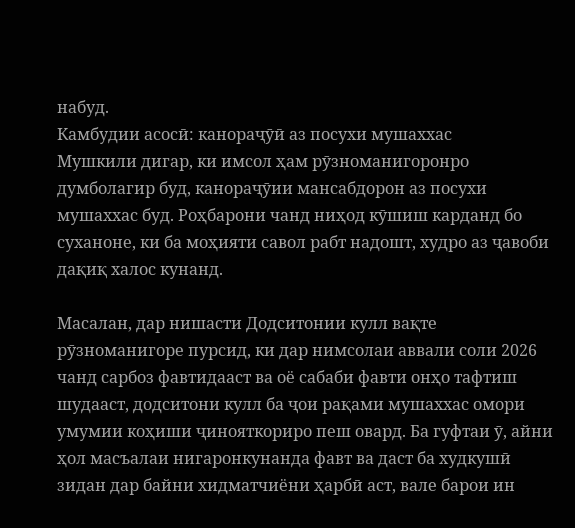набуд.
Камбудии асосӣ: канораҷӯӣ аз посухи мушаххас
Мушкили дигар, ки имсол ҳам рӯзноманигоронро думболагир буд, канораҷӯии мансабдорон аз посухи мушаххас буд. Роҳбарони чанд ниҳод кӯшиш карданд бо суханоне, ки ба моҳияти савол рабт надошт, худро аз ҷавоби дақиқ халос кунанд.

Масалан, дар нишасти Додситонии кулл вақте рӯзноманигоре пурсид, ки дар нимсолаи аввали соли 2026 чанд сарбоз фавтидааст ва оё сабаби фавти онҳо тафтиш шудааст, додситони кулл ба ҷои рақами мушаххас омори умумии коҳиши ҷинояткориро пеш овард. Ба гуфтаи ӯ, айни ҳол масъалаи нигаронкунанда фавт ва даст ба худкушӣ зидан дар байни хидматчиёни ҳарбӣ аст, вале барои ин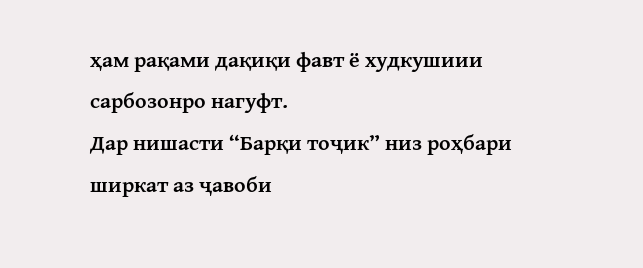ҳам рақами дақиқи фавт ё худкушиии сарбозонро нагуфт.
Дар нишасти “Барқи тоҷик” низ роҳбари ширкат аз ҷавоби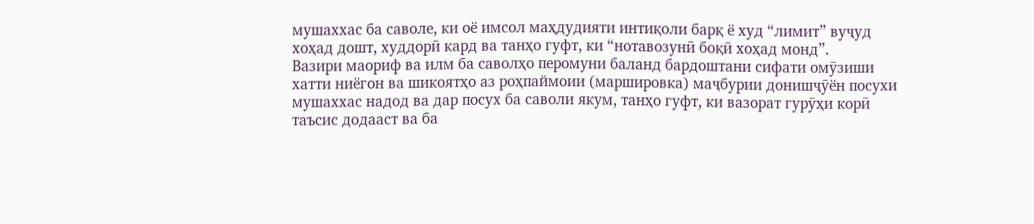мушаххас ба саволе, ки оё имсол маҳдудияти интиқоли барқ ё худ “лимит” вуҷуд хоҳад дошт, худдорӣ кард ва танҳо гуфт, ки “нотавозунӣ боқӣ хоҳад монд”.
Вазири маориф ва илм ба саволҳо перомуни баланд бардоштани сифати омӯзиши хатти ниёгон ва шикоятҳо аз роҳпаймоии (маршировка) маҷбурии донишҷӯён посухи мушаххас надод ва дар посух ба саволи якум, танҳо гуфт, ки вазорат гурӯҳи корӣ таъсис додааст ва ба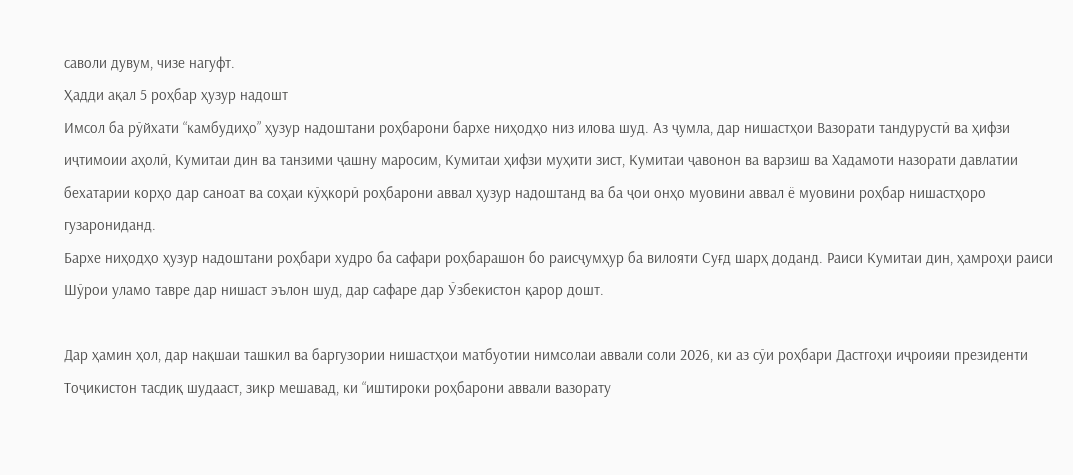саволи дувум, чизе нагуфт.
Ҳадди ақал 5 роҳбар ҳузур надошт
Имсол ба рӯйхати “камбудиҳо” ҳузур надоштани роҳбарони бархе ниҳодҳо низ илова шуд. Аз ҷумла, дар нишастҳои Вазорати тандурустӣ ва ҳифзи иҷтимоии аҳолӣ, Кумитаи дин ва танзими ҷашну маросим, Кумитаи ҳифзи муҳити зист, Кумитаи ҷавонон ва варзиш ва Хадамоти назорати давлатии бехатарии корҳо дар саноат ва соҳаи кӯҳкорӣ роҳбарони аввал ҳузур надоштанд ва ба ҷои онҳо муовини аввал ё муовини роҳбар нишастҳоро гузарониданд.
Бархе ниҳодҳо ҳузур надоштани роҳбари худро ба сафари роҳбарашон бо раисҷумҳур ба вилояти Суғд шарҳ доданд. Раиси Кумитаи дин, ҳамроҳи раиси Шӯрои уламо тавре дар нишаст эълон шуд, дар сафаре дар Ӯзбекистон қарор дошт.

Дар ҳамин ҳол, дар нақшаи ташкил ва баргузории нишастҳои матбуотии нимсолаи аввали соли 2026, ки аз сӯи роҳбари Дастгоҳи иҷроияи президенти Тоҷикистон тасдиқ шудааст, зикр мешавад, ки “иштироки роҳбарони аввали вазорату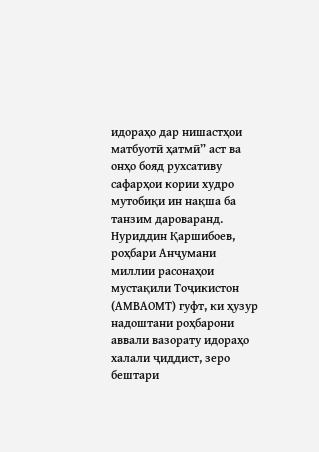идораҳо дар нишастҳои матбуотӣ ҳатмӣ” аст ва онҳо бояд рухсативу сафарҳои кории худро мутобиқи ин нақша ба танзим дароваранд.
Нуриддин Қаршибоев, роҳбари Анҷумани миллии расонаҳои мустақили Тоҷикистон (АМВАОМТ) гуфт, ки ҳузур надоштани роҳбарони аввали вазорату идораҳо халали ҷиддист, зеро бештари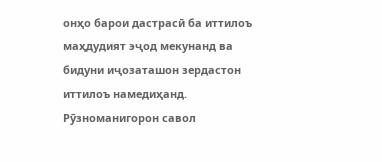онҳо барои дастрасӣ ба иттилоъ маҳдудият эҷод мекунанд ва бидуни иҷозаташон зердастон иттилоъ намедиҳанд.
Рӯзноманигорон савол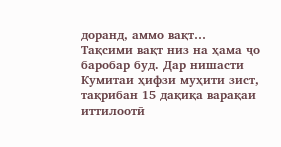доранд, аммо вақт…
Тақсими вақт низ на ҳама ҷо баробар буд. Дар нишасти Кумитаи ҳифзи муҳити зист, тақрибан 15 дақиқа варақаи иттилоотӣ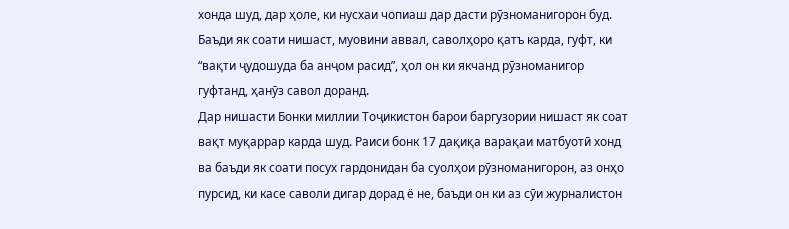хонда шуд, дар ҳоле, ки нусхаи чопиаш дар дасти рӯзноманигорон буд. Баъди як соати нишаст, муовини аввал, саволҳоро қатъ карда, гуфт, ки “вақти ҷудошуда ба анҷом расид”, ҳол он ки якчанд рӯзноманигор гуфтанд, ҳанӯз савол доранд.
Дар нишасти Бонки миллии Тоҷикистон барои баргузории нишаст як соат вақт муқаррар карда шуд. Раиси бонк 17 дақиқа варақаи матбуотӣ хонд ва баъди як соати посух гардонидан ба суолҳои рӯзноманигорон, аз онҳо пурсид, ки касе саволи дигар дорад ё не, баъди он ки аз сӯи журналистон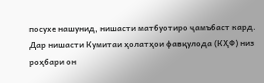посухе нашунид, нишасти матбуотиро ҷамъбаст кард.
Дар нишасти Кумитаи ҳолатҳои фавқулода (КҲФ) низ роҳбари он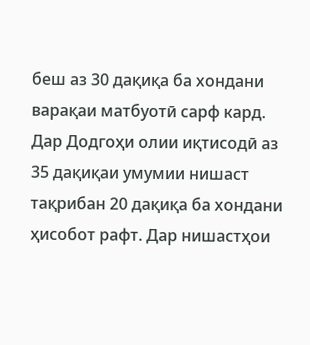беш аз 30 дақиқа ба хондани варақаи матбуотӣ сарф кард. Дар Додгоҳи олии иқтисодӣ аз 35 дақиқаи умумии нишаст тақрибан 20 дақиқа ба хондани ҳисобот рафт. Дар нишастҳои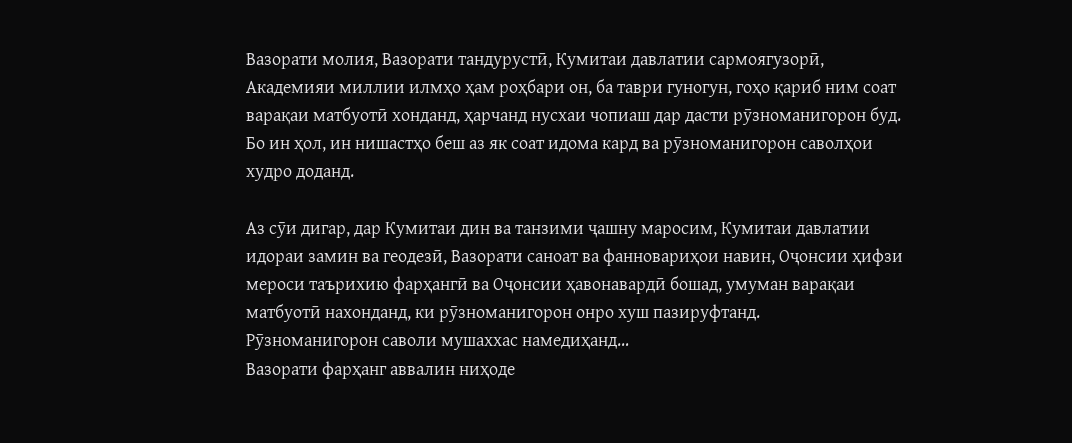Вазорати молия, Вазорати тандурустӣ, Кумитаи давлатии сармоягузорӣ, Академияи миллии илмҳо ҳам роҳбари он, ба таври гуногун, гоҳо қариб ним соат варақаи матбуотӣ хонданд, ҳарчанд нусхаи чопиаш дар дасти рӯзноманигорон буд. Бо ин ҳол, ин нишастҳо беш аз як соат идома кард ва рӯзноманигорон саволҳои худро доданд.

Аз сӯи дигар, дар Кумитаи дин ва танзими ҷашну маросим, Кумитаи давлатии идораи замин ва геодезӣ, Вазорати саноат ва фанновариҳои навин, Оҷонсии ҳифзи мероси таърихию фарҳангӣ ва Оҷонсии ҳавонавардӣ бошад, умуман варақаи матбуотӣ нахонданд, ки рӯзноманигорон онро хуш пазируфтанд.
Рӯзноманигорон саволи мушаххас намедиҳанд…
Вазорати фарҳанг аввалин ниҳоде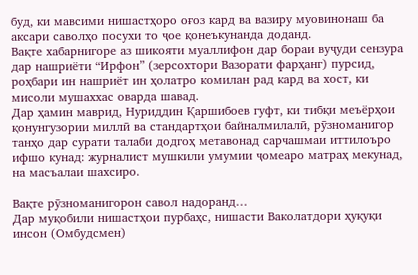буд, ки мавсими нишастҳоро оғоз кард ва вазиру муовинонаш ба аксари саволҳо посухи то ҷое қонеъкунанда доданд.
Вақте хабарнигоре аз шикояти муаллифон дар бораи вуҷуди сензура дар нашриёти “Ирфон” (зерсохтори Вазорати фарҳанг) пурсид, роҳбари ин нашриёт ин ҳолатро комилан рад кард ва хост, ки мисоли мушаххас оварда шавад.
Дар ҳамин маврид, Нуриддин Қаршибоев гуфт, ки тибқи меъёрҳои қонунгузории миллӣ ва стандартҳои байналмилалӣ, рӯзноманигор танҳо дар сурати талаби додгоҳ метавонад сарчашмаи иттилоъро ифшо кунад: журналист мушкили умумии ҷомеаро матраҳ мекунад, на масъалаи шахсиро.

Вақте рӯзноманигорон савол надоранд…
Дар муқобили нишастҳои пурбаҳс, нишасти Ваколатдори ҳуқуқи инсон (Омбудсмен)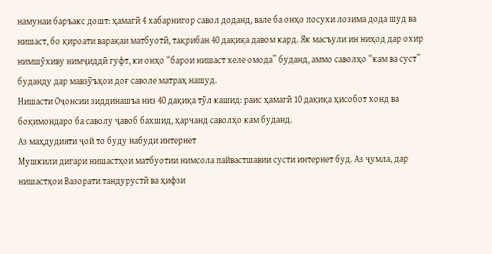намунаи баръакс дошт: ҳамагӣ 4 хабарнигор савол доданд, вале ба онҳо посухи лозима дода шуд ва нишаст, бо қироати варақаи матбуотӣ, тақрибан 40 дақиқа давом кард. Як масъули ин ниҳод дар охир нимшӯхиву нимҷиддӣ гуфт, ки онҳо “барои нишаст хеле омода” буданд, аммо саволҳо “кам ва суст” буданду дар мавзӯъҳои доғ саволе матраҳ нашуд.
Нишасти Оҷонсии зиддинашъа низ 40 дақиқа тӯл кашид: раис ҳамагӣ 10 дақиқа ҳисобот хонд ва боқимондаро ба саволу ҷавоб бахшид, ҳарчанд саволҳо кам буданд.
Аз маҳдудияти ҷой то буду набуди интернет
Мушкили дигари нишастҳои матбуотии нимсола пайвастшавии сусти интернет буд. Аз ҷумла, дар нишастҳои Вазорати тандурустӣ ва ҳифзи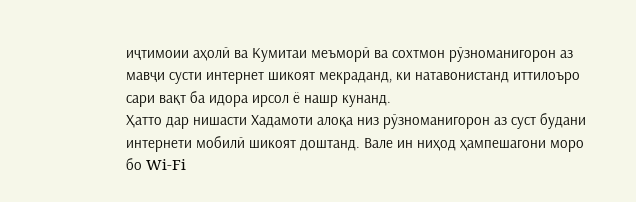иҷтимоии аҳолӣ ва Кумитаи меъморӣ ва сохтмон рӯзноманигорон аз мавҷи сусти интернет шикоят мекраданд, ки натавонистанд иттилоъро сари вақт ба идора ирсол ё нашр кунанд.
Ҳатто дар нишасти Хадамоти алоқа низ рӯзноманигорон аз суст будани интернети мобилӣ шикоят доштанд. Вале ин ниҳод ҳампешагони моро бо Wi-Fi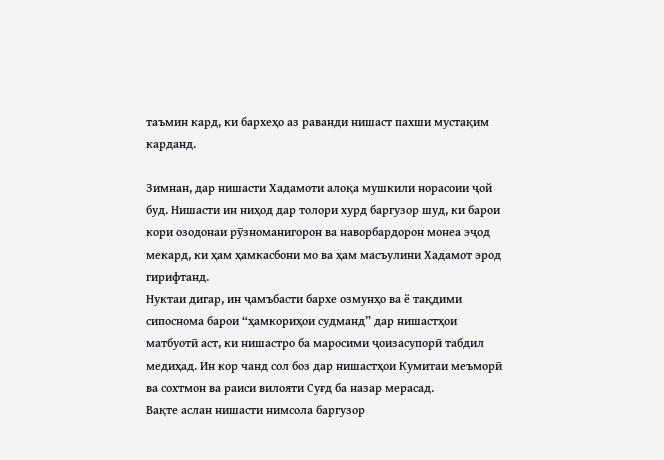таъмин кард, ки бархеҳо аз раванди нишаст пахши мустақим карданд.

Зимнан, дар нишасти Хадамоти алоқа мушкили норасоии ҷой буд. Нишасти ин ниҳод дар толори хурд баргузор шуд, ки барои кори озодонаи рӯзноманигорон ва наворбардорон монеа эҷод мекард, ки ҳам ҳамкасбони мо ва ҳам масъулини Хадамот эрод гирифтанд.
Нуктаи дигар, ин ҷамъбасти бархе озмунҳо ва ё тақдими сипоснома барои “ҳамкориҳои судманд” дар нишастҳои матбуотӣ аст, ки нишастро ба маросими ҷоизасупорӣ табдил медиҳад. Ин кор чанд сол боз дар нишастҳои Кумитаи меъморӣ ва сохтмон ва раиси вилояти Суғд ба назар мерасад.
Вақте аслан нишасти нимсола баргузор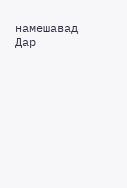намешавад
Дар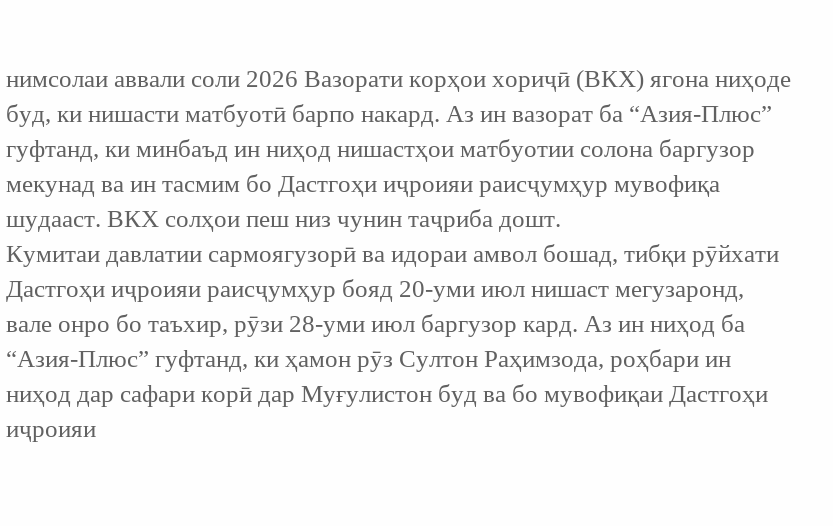нимсолаи аввали соли 2026 Вазорати корҳои хориҷӣ (ВКХ) ягона ниҳоде буд, ки нишасти матбуотӣ барпо накард. Аз ин вазорат ба “Азия-Плюс” гуфтанд, ки минбаъд ин ниҳод нишастҳои матбуотии солона баргузор мекунад ва ин тасмим бо Дастгоҳи иҷроияи раисҷумҳур мувофиқа шудааст. ВКХ солҳои пеш низ чунин таҷриба дошт.
Кумитаи давлатии сармоягузорӣ ва идораи амвол бошад, тибқи рӯйхати Дастгоҳи иҷроияи раисҷумҳур бояд 20-уми июл нишаст мегузаронд, вале онро бо таъхир, рӯзи 28-уми июл баргузор кард. Аз ин ниҳод ба “Азия-Плюс” гуфтанд, ки ҳамон рӯз Султон Раҳимзода, роҳбари ин ниҳод дар сафари корӣ дар Муғулистон буд ва бо мувофиқаи Дастгоҳи иҷроияи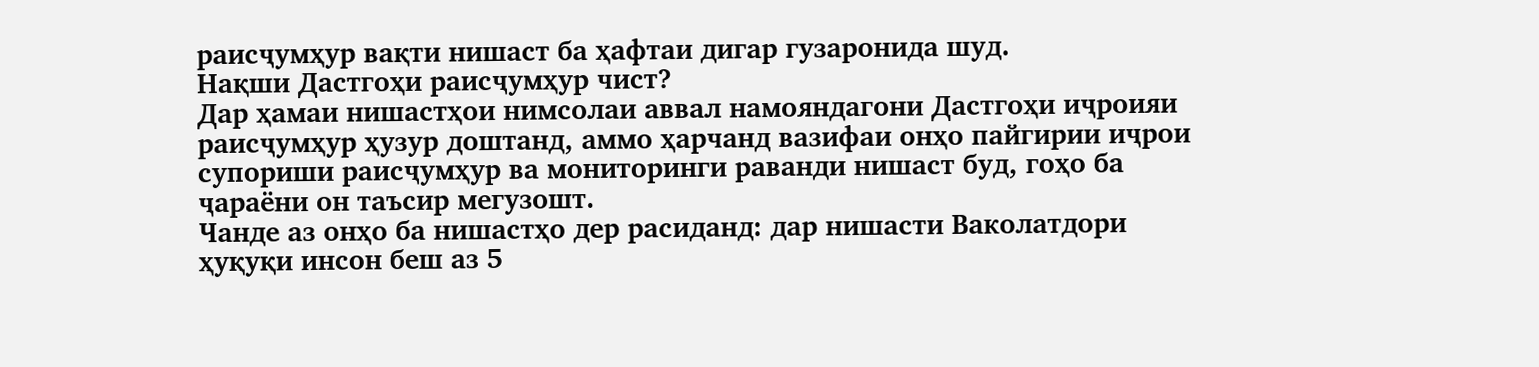раисҷумҳур вақти нишаст ба ҳафтаи дигар гузаронида шуд.
Нақши Дастгоҳи раисҷумҳур чист?
Дар ҳамаи нишастҳои нимсолаи аввал намояндагони Дастгоҳи иҷроияи раисҷумҳур ҳузур доштанд, аммо ҳарчанд вазифаи онҳо пайгирии иҷрои супориши раисҷумҳур ва мониторинги раванди нишаст буд, гоҳо ба ҷараёни он таъсир мегузошт.
Чанде аз онҳо ба нишастҳо дер расиданд: дар нишасти Ваколатдори ҳуқуқи инсон беш аз 5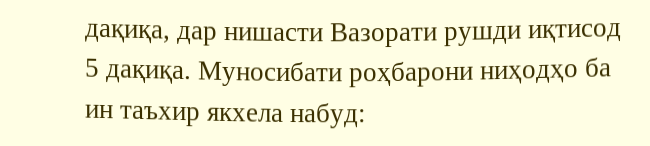дақиқа, дар нишасти Вазорати рушди иқтисод 5 дақиқа. Муносибати роҳбарони ниҳодҳо ба ин таъхир якхела набуд: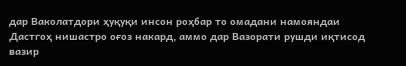дар Ваколатдори ҳуқуқи инсон роҳбар то омадани намояндаи Дастгоҳ нишастро оғоз накард, аммо дар Вазорати рушди иқтисод вазир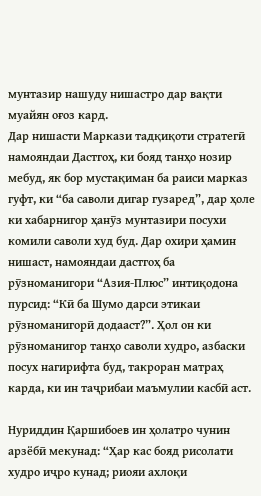мунтазир нашуду нишастро дар вақти муайян оғоз кард.
Дар нишасти Маркази тадқиқоти стратегӣ намояндаи Дастгоҳ, ки бояд танҳо нозир мебуд, як бор мустақиман ба раиси марказ гуфт, ки “ба саволи дигар гузаред”, дар ҳоле ки хабарнигор ҳанӯз мунтазири посухи комили саволи худ буд. Дар охири ҳамин нишаст, намояндаи дастгоҳ ба рӯзноманигори “Азия-Плюс” интиқодона пурсид: “Кӣ ба Шумо дарси этикаи рӯзноманигорӣ додааст?”. Ҳол он ки рӯзноманигор танҳо саволи худро, азбаски посух нагирифта буд, такроран матраҳ карда, ки ин таҷрибаи маъмулии касбӣ аст.

Нуриддин Қаршибоев ин ҳолатро чунин арзёбӣ мекунад: “Ҳар кас бояд рисолати худро иҷро кунад; риояи ахлоқи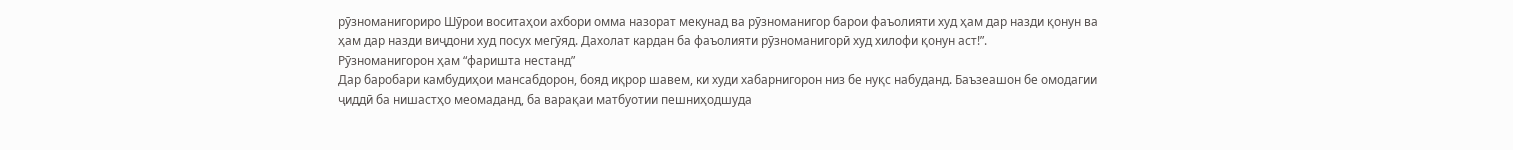рӯзноманигориро Шӯрои воситаҳои ахбори омма назорат мекунад ва рӯзноманигор барои фаъолияти худ ҳам дар назди қонун ва ҳам дар назди виҷдони худ посух мегӯяд. Дахолат кардан ба фаъолияти рӯзноманигорӣ худ хилофи қонун аст!”.
Рӯзноманигорон ҳам “фаришта нестанд”
Дар баробари камбудиҳои мансабдорон, бояд иқрор шавем, ки худи хабарнигорон низ бе нуқс набуданд. Баъзеашон бе омодагии ҷиддӣ ба нишастҳо меомаданд, ба варақаи матбуотии пешниҳодшуда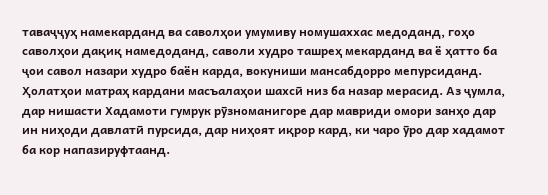таваҷҷуҳ намекарданд ва саволҳои умумиву номушаххас медоданд, гоҳо саволҳои дақиқ намедоданд, саволи худро ташреҳ мекарданд ва ё ҳатто ба ҷои савол назари худро баён карда, вокуниши мансабдорро мепурсиданд.
Ҳолатҳои матраҳ кардани масъалаҳои шахсӣ низ ба назар мерасид. Аз ҷумла, дар нишасти Хадамоти гумрук рӯзноманигоре дар мавриди омори занҳо дар ин ниҳоди давлатӣ пурсида, дар ниҳоят иқрор кард, ки чаро ӯро дар хадамот ба кор напазируфтаанд.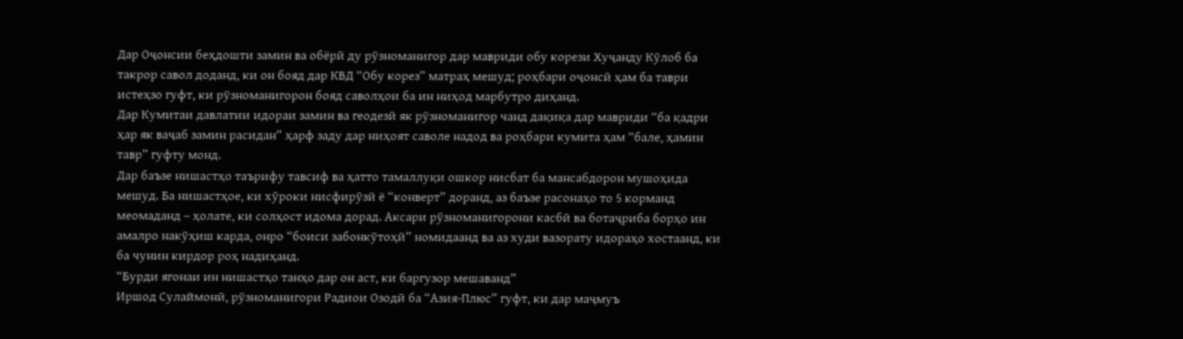Дар Оҷонсии беҳдошти замин ва обёрӣ ду рӯзноманигор дар мавриди обу корези Хуҷанду Кӯлоб ба такрор савол доданд, ки он бояд дар КВД “Обу корез” матраҳ мешуд; роҳбари оҷонсӣ ҳам ба таври истеҳзо гуфт, ки рӯзноманигорон бояд саволҳои ба ин ниҳод марбутро диҳанд.
Дар Кумитаи давлатии идораи замин ва геодезӣ як рӯзноманигор чанд дақиқа дар мавриди “ба қадри ҳар як ваҷаб замин расидан” ҳарф заду дар ниҳоят саволе надод ва роҳбари кумита ҳам “бале, ҳамин тавр” гуфту монд.
Дар баъзе нишастҳо таърифу тавсиф ва ҳатто тамаллуқи ошкор нисбат ба мансабдорон мушоҳида мешуд. Ба нишастҳое, ки хӯроки нисфирӯзӣ ё “конверт” доранд, аз баъзе расонаҳо то 5 корманд меомаданд – ҳолате, ки солҳост идома дорад. Аксари рӯзноманигорони касбӣ ва ботаҷриба борҳо ин амалро накӯҳиш карда, онро “боиси забонкӯтоҳӣ” номидаанд ва аз худи вазорату идораҳо хостаанд, ки ба чунин кирдор роҳ надиҳанд.
“Бурди ягонаи ин нишастҳо танҳо дар он аст, ки баргузор мешаванд”
Иршод Сулаймонӣ, рӯзноманигори Радиои Озодӣ ба “Азия-Плюс” гуфт, ки дар маҷмуъ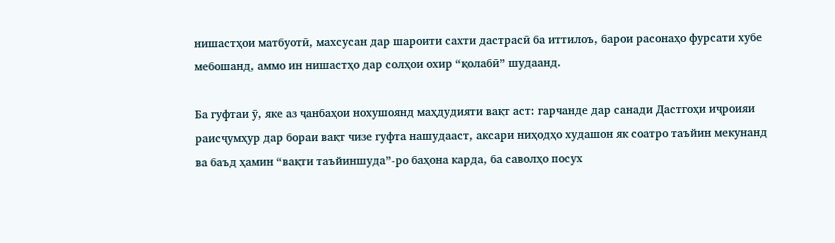нишастҳои матбуотӣ, махсусан дар шароити сахти дастрасӣ ба иттилоъ, барои расонаҳо фурсати хубе мебошанд, аммо ин нишастҳо дар солҳои охир “қолабӣ” шудаанд.

Ба гуфтаи ӯ, яке аз ҷанбаҳои нохушоянд маҳдудияти вақт аст: гарчанде дар санади Дастгоҳи иҷроияи раисҷумҳур дар бораи вақт чизе гуфта нашудааст, аксари ниҳодҳо худашон як соатро таъйин мекунанд ва баъд ҳамин “вақти таъйиншуда”-ро баҳона карда, ба саволҳо посух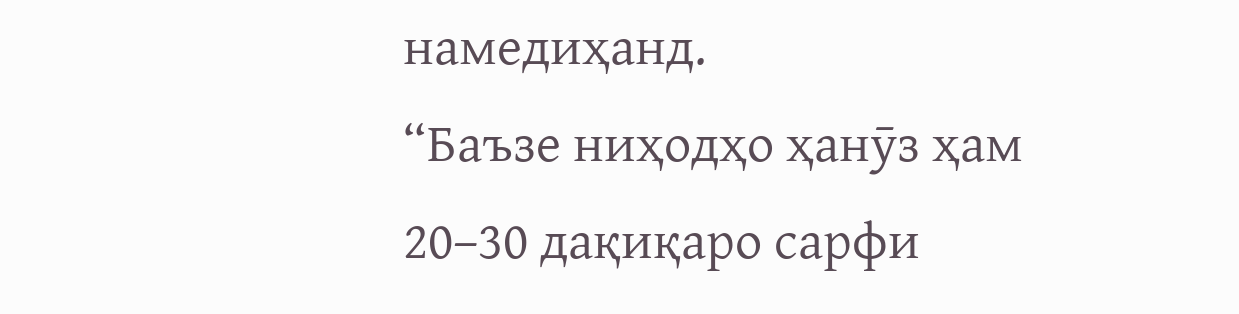намедиҳанд.
“Баъзе ниҳодҳо ҳанӯз ҳам 20–30 дақиқаро сарфи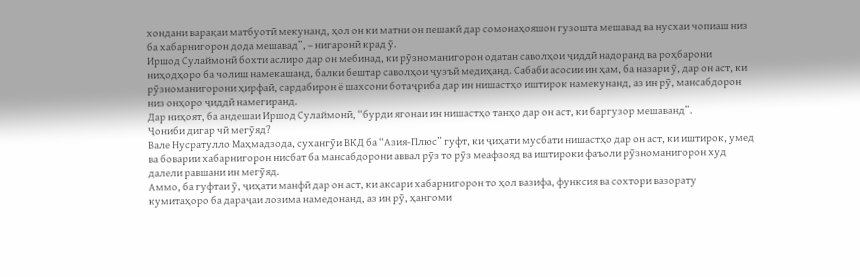хондани варақаи матбуотӣ мекунанд, ҳол он ки матни он пешакӣ дар сомонаҳояшон гузошта мешавад ва нусхаи чопиаш низ ба хабарнигорон дода мешавад”, – нигаронӣ крад ӯ.
Иршод Сулаймонӣ бохти аслиро дар он мебинад, ки рӯзноманигорон одатан саволҳои ҷиддӣ надоранд ва роҳбарони ниҳодҳоро ба чолиш намекашанд, балки бештар саволҳои ҷузъӣ медиҳанд. Сабаби асосии ин ҳам, ба назари ӯ, дар он аст, ки рӯзноманигорони ҳирфаӣ, сардабирон ё шахсони ботаҷриба дар ин нишастҳо иштирок намекунанд, аз ин рӯ, мансабдорон низ онҳоро ҷиддӣ намегиранд.
Дар ниҳоят, ба андешаи Иршод Сулаймонӣ, “бурди ягонаи ин нишастҳо танҳо дар он аст, ки баргузор мешаванд”.
Ҷониби дигар чӣ мегӯяд?
Вале Нусратулло Маҳмадзода, сухангӯи ВКД ба “Азия-Плюс” гуфт, ки ҷиҳати мусбати нишастҳо дар он аст, ки иштирок, умед ва боварии хабарнигорон нисбат ба мансабдорони аввал рӯз то рӯз меафзояд ва иштироки фаъоли рӯзноманигорон худ далели равшани ин мегӯяд.
Аммо, ба гуфтаи ӯ, ҷиҳати манфӣ дар он аст, ки аксари хабарнигорон то ҳол вазифа, функсия ва сохтори вазорату кумитаҳоро ба дараҷаи лозима намедонанд, аз ин рӯ, ҳангоми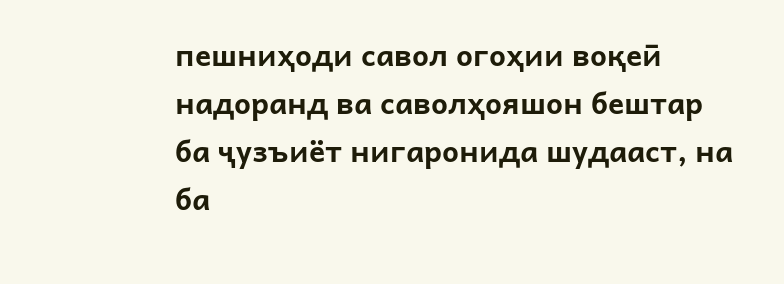пешниҳоди савол огоҳии воқеӣ надоранд ва саволҳояшон бештар ба ҷузъиёт нигаронида шудааст, на ба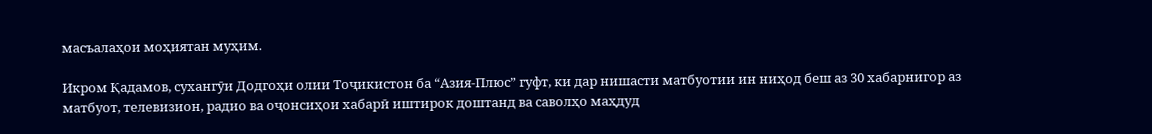масъалаҳои моҳиятан муҳим.

Икром Қадамов, сухангӯи Додгоҳи олии Тоҷикистон ба “Азия-Плюс” гуфт, ки дар нишасти матбуотии ин ниҳод беш аз 30 хабарнигор аз матбуот, телевизион, радио ва оҷонсиҳои хабарӣ иштирок доштанд ва саволҳо маҳдуд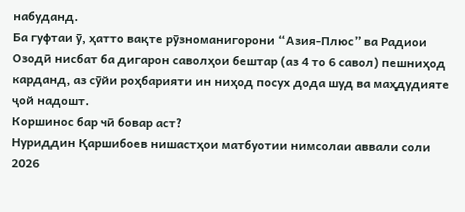набуданд.
Ба гуфтаи ӯ, ҳатто вақте рӯзноманигорони “Азия-Плюс” ва Радиои Озодӣ нисбат ба дигарон саволҳои бештар (аз 4 то 6 савол) пешниҳод карданд, аз сӯйи роҳбарияти ин ниҳод посух дода шуд ва маҳдудияте ҷой надошт.
Коршинос бар чӣ бовар аст?
Нуриддин Қаршибоев нишастҳои матбуотии нимсолаи аввали соли 2026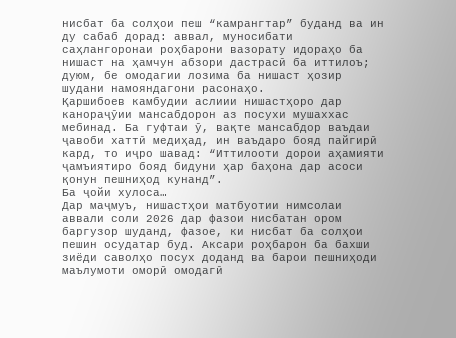нисбат ба солҳои пеш “камрангтар” буданд ва ин ду сабаб дорад: аввал, муносибати саҳлангоронаи роҳбарони вазорату идораҳо ба нишаст на ҳамчун абзори дастрасӣ ба иттилоъ; дуюм, бе омодагии лозима ба нишаст ҳозир шудани намояндагони расонаҳо.
Қаршибоев камбудии аслиии нишастҳоро дар канораҷӯии мансабдорон аз посухи мушаххас мебинад. Ба гуфтаи ӯ, вақте мансабдор ваъдаи ҷавоби хаттӣ медиҳад, ин ваъдаро бояд пайгирӣ кард, то иҷро шавад: “Иттилооти дорои аҳамияти ҷамъиятиро бояд бидуни ҳар баҳона дар асоси қонун пешниҳод кунанд”.
Ба ҷойи хулоса…
Дар маҷмуъ, нишастҳои матбуотии нимсолаи аввали соли 2026 дар фазои нисбатан ором баргузор шуданд, фазое, ки нисбат ба солҳои пешин осудатар буд. Аксари роҳбарон ба бахши зиёди саволҳо посух доданд ва барои пешниҳоди маълумоти оморӣ омодагӣ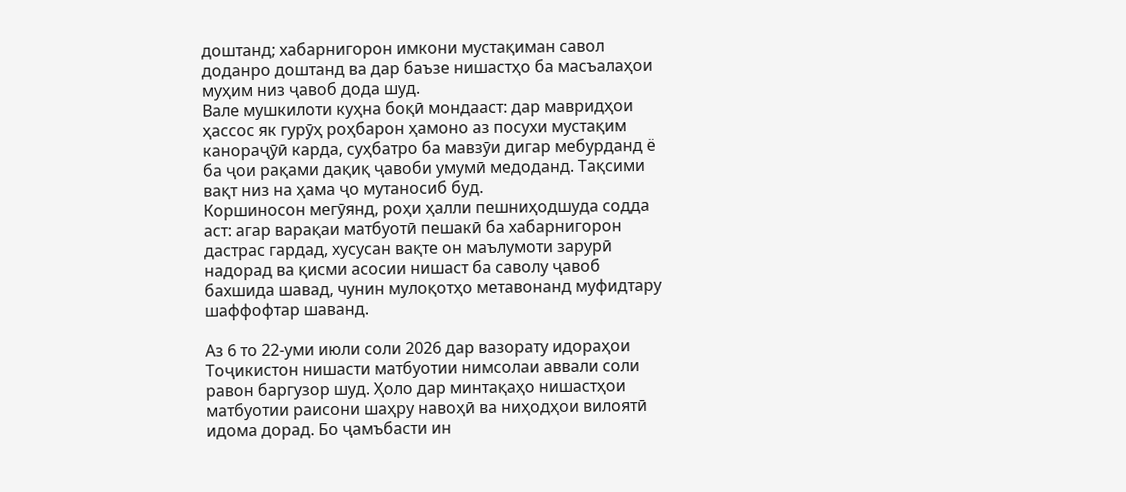доштанд; хабарнигорон имкони мустақиман савол доданро доштанд ва дар баъзе нишастҳо ба масъалаҳои муҳим низ ҷавоб дода шуд.
Вале мушкилоти куҳна боқӣ мондааст: дар мавридҳои ҳассос як гурӯҳ роҳбарон ҳамоно аз посухи мустақим канораҷӯӣ карда, суҳбатро ба мавзӯи дигар мебурданд ё ба ҷои рақами дақиқ ҷавоби умумӣ медоданд. Тақсими вақт низ на ҳама ҷо мутаносиб буд.
Коршиносон мегӯянд, роҳи ҳалли пешниҳодшуда содда аст: агар варақаи матбуотӣ пешакӣ ба хабарнигорон дастрас гардад, хусусан вақте он маълумоти зарурӣ надорад ва қисми асосии нишаст ба саволу ҷавоб бахшида шавад, чунин мулоқотҳо метавонанд муфидтару шаффофтар шаванд.

Аз 6 то 22-уми июли соли 2026 дар вазорату идораҳои Тоҷикистон нишасти матбуотии нимсолаи аввали соли равон баргузор шуд. Ҳоло дар минтақаҳо нишастҳои матбуотии раисони шаҳру навоҳӣ ва ниҳодҳои вилоятӣ идома дорад. Бо ҷамъбасти ин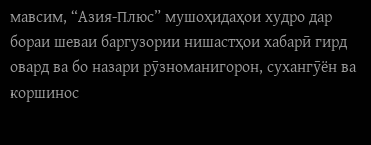мавсим, “Азия-Плюс” мушоҳидаҳои худро дар бораи шеваи баргузории нишастҳои хабарӣ гирд овард ва бо назари рӯзноманигорон, сухангӯён ва коршинос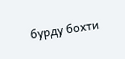бурду бохти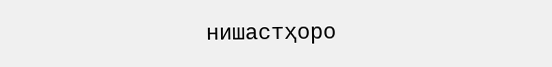нишастҳоро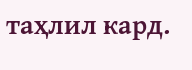таҳлил кард.